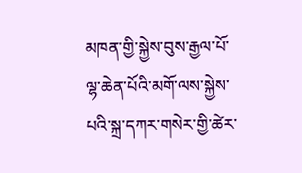མཁན་གྱི་སྐྱེས་བུས་རྒྱལ་པོ་ལྷ་ཆེན་པོའི་མགོ་ལས་སྐྱེས་པའི་སྐྲ་དཀར་གསེར་གྱི་ཚེར་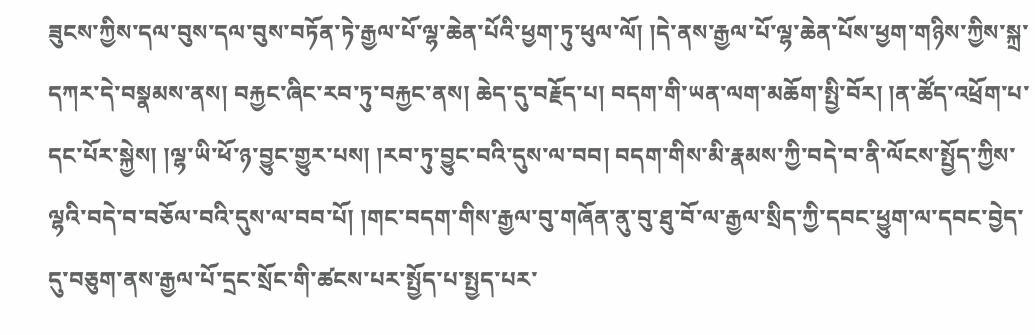ཟུངས་ཀྱིས་དལ་བུས་དལ་བུས་བཏོན་ཏེ་རྒྱལ་པོ་ལྷ་ཆེན་པོའི་ཕྱག་ཏུ་ཕུལ་ལོ། །དེ་ནས་རྒྱལ་པོ་ལྷ་ཆེན་པོས་ཕྱག་གཉིས་ཀྱིས་སྐྲ་དཀར་དེ་བསྣམས་ནས། བརྐྱང་ཞིང་རབ་ཏུ་བརྐྱང་ནས། ཆེད་དུ་བརྗོད་པ། བདག་གི་ཡན་ལག་མཆོག་སྤྱི་བོར། །ན་ཚོད་འཕྲོག་པ་དང་པོར་སྐྱེས། །ལྷ་ཡི་ཕོ་ཉ་བྱུང་གྱུར་པས། །རབ་ཏུ་བྱུང་བའི་དུས་ལ་བབ། བདག་གིས་མི་རྣམས་ཀྱི་བདེ་བ་ནི་ལོངས་སྤྱོད་ཀྱིས་ལྷའི་བདེ་བ་བཅོལ་བའི་དུས་ལ་བབ་པོ། །གང་བདག་གིས་རྒྱལ་བུ་གཞོན་ནུ་བུ་ཐུ་བོ་ལ་རྒྱལ་སྲིད་ཀྱི་དབང་ཕྱུག་ལ་དབང་བྱེད་དུ་བཅུག་ནས་རྒྱལ་པོ་དྲང་སྲོང་གི་ཚངས་པར་སྤྱོད་པ་སྤྱད་པར་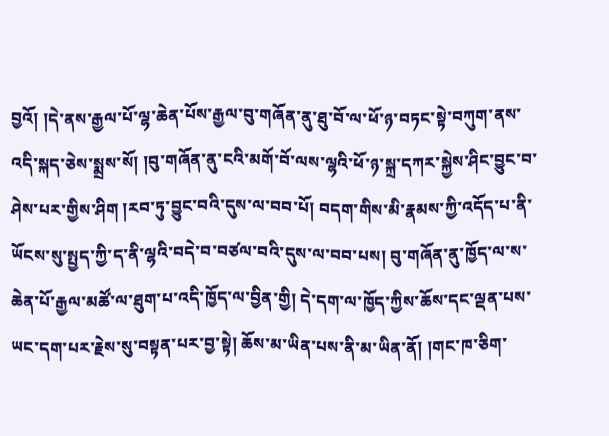བྱའོ། །དེ་ནས་རྒྱལ་པོ་ལྷ་ཆེན་པོས་རྒྱལ་བུ་གཞོན་ནུ་ཐུ་བོ་ལ་ཕོ་ཉ་བཏང་སྟེ་བཀུག་ནས་འདི་སྐད་ཅེས་སྨྲས་སོ། །བུ་གཞོན་ནུ་ངའི་མགོ་བོ་ལས་ལྷའི་ཕོ་ཉ་སྐྲ་དཀར་སྐྱེས་ཤིང་བྱུང་བ་ཤེས་པར་གྱིས་ཤིག །རབ་ཏུ་བྱུང་བའི་དུས་ལ་བབ་པོ། བདག་གིས་མི་རྣམས་ཀྱི་འདོད་པ་ནི་ཡོངས་སུ་སྤྱད་ཀྱི་ད་ནི་ལྷའི་བདེ་བ་བཙལ་བའི་དུས་ལ་བབ་པས། བུ་གཞོན་ནུ་ཁྱོད་ལ་ས་ཆེན་པོ་རྒྱལ་མཚོ་ལ་ཐུག་པ་འདི་ཁྱོད་ལ་བྱིན་གྱི། དེ་དག་ལ་ཁྱོད་ཀྱིས་ཆོས་དང་ལྡན་པས་ཡང་དག་པར་རྗེས་སུ་བསྟན་པར་བྱ་སྟེ། ཆོས་མ་ཡིན་པས་ནི་མ་ཡིན་ནོ། །གང་ཁ་ཅིག་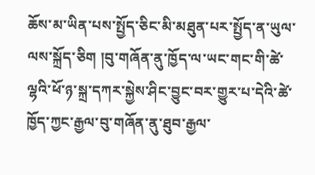ཆོས་མ་ཡིན་པས་སྤྱོད་ཅིང་མི་མཐུན་པར་སྤྱོད་ན་ཡུལ་ལས་སྐྲོད་ཅིག །བུ་གཞོན་ནུ་ཁྱོད་ལ་ཡང་གང་གི་ཚེ་ལྷའི་ཕོ་ཉ་སྐྲ་དཀར་སྐྱེས་ཤིང་བྱུང་བར་གྱུར་པ་དེའི་ཚེ་ཁྱོད་ཀྱང་རྒྱལ་བུ་གཞོན་ནུ་ཐུབ་རྒྱལ་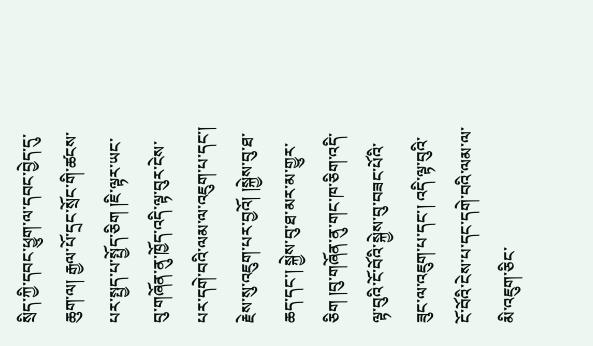སྲིད་ཀྱི་དབང་ཕྱུག་ལ་དབང་བྱེད་དུ་ཆུག་ལ། རྒྱལ་པོ་དྲང་སྲོང་གི་ཚངས་པར་སྤྱད་པ་སྤྱོད་ཅིག །ཇི་ལྟར་ཡང་བུ་གཞོན་ནུ་ཁྱོད་འདི་ལྟ་བུར་ངེས་པར་དགེ་བའི་ལམ་ལ་འཇུག་པ་དང་། རྗེས་སུ་འཇུག་པར་བྱའོ། །སྐྱེས་བུ་ཐ་ཆད་དང་། སྐྱེས་བུ་ཐ་མར་མ་གྱུར་ཅིག །བུ་གཞོན་ནུ་གང་ཁ་ཅིག་འདི་ལྟ་བུའི་ངོ་བོའི་སྐྱེས་བུ་བཟང་པོའི་ཟུང་ལ་འཇུག་པ་དང་། འདི་ལྟ་བུའི་ངོ་བོའི་ངེས་པ་དང་དགེ་བའི་ལམ་ལ་མི་འཇུག་ཅིང་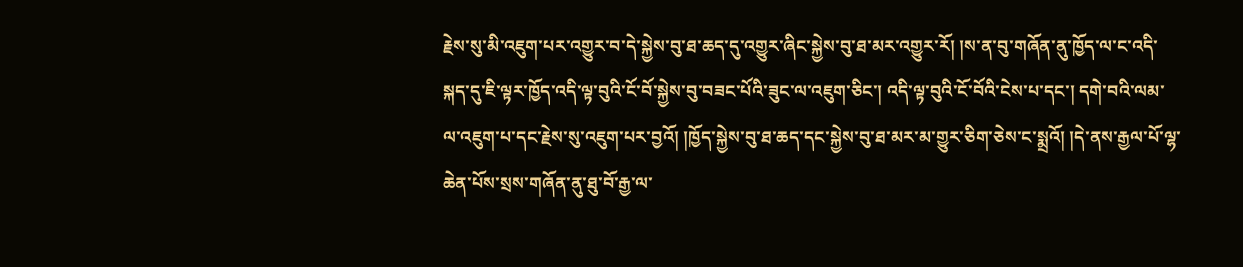རྗེས་སུ་མི་འཇུག་པར་འགྱུར་བ་དེ་སྐྱེས་བུ་ཐ་ཆད་དུ་འགྱུར་ཞིང་སྐྱེས་བུ་ཐ་མར་འགྱུར་རོ། །ས་ན་བུ་གཞོན་ནུ་ཁྱོད་ལ་ང་འདི་
སྐད་དུ་ཇི་ལྟར་ཁྱོད་འདི་ལྟ་བུའི་ངོ་བོ་སྐྱེས་བུ་བཟང་པོའི་ཟུང་ལ་འཇུག་ཅིང་། འདི་ལྟ་བུའི་ངོ་བོའི་ངེས་པ་དང་། དགེ་བའི་ལམ་ལ་འཇུག་པ་དང་རྗེས་སུ་འཇུག་པར་བྱའོ། །ཁྱོད་སྐྱེས་བུ་ཐ་ཆད་དང་སྐྱེས་བུ་ཐ་མར་མ་གྱུར་ཅིག་ཅེས་ང་སྨྲའོ། །དེ་ནས་རྒྱལ་པོ་ལྷ་ཆེན་པོས་སྲས་གཞོན་ནུ་ཐུ་བོ་རྒྱ་ལ་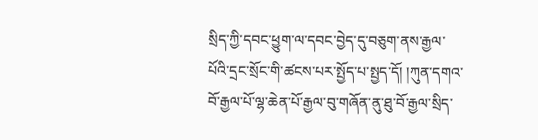སྲིད་ཀྱི་དབང་ཕྱུག་ལ་དབང་བྱེད་དུ་བཅུག་ནས་རྒྱལ་པོའི་དྲང་སྲོང་གི་ཚངས་པར་སྤྱོད་པ་སྤྱད་དོ། །ཀུན་དགའ་བོ་རྒྱལ་པོ་ལྷ་ཆེན་པོ་རྒྱལ་བུ་གཞོན་ནུ་ཐུ་བོ་རྒྱལ་སྲིད་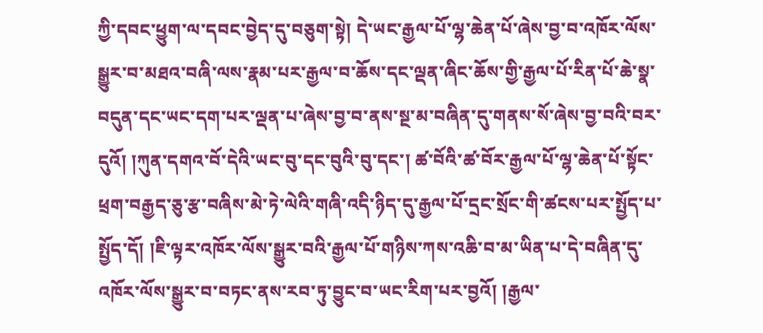ཀྱི་དབང་ཕྱུག་ལ་དབང་བྱེད་དུ་བཅུག་སྟེ། དེ་ཡང་རྒྱལ་པོ་ལྷ་ཆེན་པོ་ཞེས་བྱ་བ་འཁོར་ལོས་སྒྱུར་བ་མཐའ་བཞི་ལས་རྣམ་པར་རྒྱལ་བ་ཆོས་དང་ལྡན་ཞིང་ཆོས་གྱི་རྒྱལ་པོ་རིན་པོ་ཆེ་སྣ་བདུན་དང་ཡང་དག་པར་ལྡན་པ་ཞེས་བྱ་བ་ནས་སྔ་མ་བཞིན་དུ་གནས་སོ་ཞེས་བྱ་བའི་བར་དུའོ། །ཀུན་དགའ་བོ་དེའི་ཡང་བུ་དང་བུའི་བུ་དང་། ཚ་བོའི་ཚ་བོར་རྒྱལ་པོ་ལྷ་ཆེན་པོ་སྟོང་ཕྲག་བརྒྱད་ཅུ་རྩ་བཞིས་མེ་ཏེ་ལེའི་གཞི་འདི་ཉིད་དུ་རྒྱལ་པོ་དྲང་སྲོང་གི་ཚངས་པར་སྤྱོད་པ་སྤྱོད་དོ། །ཇི་ལྟར་འཁོར་ལོས་སྒྱུར་བའི་རྒྱལ་པོ་གཉིས་ཀས་འཆི་བ་མ་ཡིན་པ་དེ་བཞིན་དུ་འཁོར་ལོས་སྒྱུར་བ་བཏང་ནས་རབ་ཏུ་བྱུང་བ་ཡང་རིག་པར་བྱའོ། །རྒྱལ་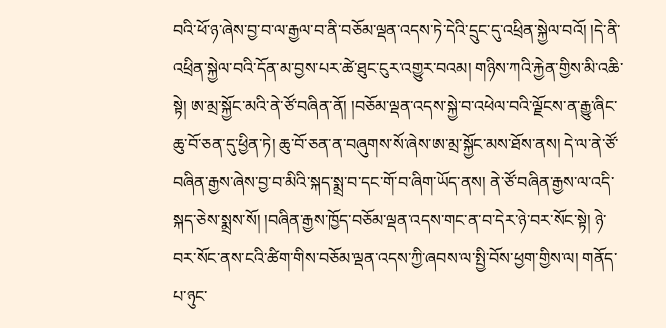བའི་ཕོ་ཉ་ཞེས་བྱ་བ་ལ་རྒྱལ་བ་ནི་བཅོམ་ལྡན་འདས་ཏེ་དེའི་དྲུང་དུ་འཕྲིན་སྐྱེལ་བའོ། །དེ་ནི་འཕྲིན་སྐྱེལ་བའི་དོན་མ་བྱས་པར་ཚེ་ཐུང་ངུར་འགྱུར་བའམ། གཉིས་ཀའི་རྐྱེན་གྱིས་མི་འཆི་སྟེ། ཨ་མྲ་སྐྱོང་མའི་ནེ་ཙོ་བཞིན་ནོ། །བཅོམ་ལྡན་འདས་སྐྱེ་བ་འཕེལ་བའི་ལྗོངས་ན་རྒྱུ་ཞིང་ཆུ་བོ་ཅན་དུ་ཕྱིན་ཏེ། ཆུ་བོ་ཅན་ན་བཞུགས་སོ་ཞེས་ཨ་མྲ་སྐྱོང་མས་ཐོས་ནས། དེ་ལ་ནེ་ཙོ་བཞིན་རྒྱས་ཞེས་བྱ་བ་མིའི་སྐད་སྨྲ་བ་དང་གོ་བ་ཞིག་ཡོད་ནས། ནེ་ཙོ་བཞིན་རྒྱས་ལ་འདི་སྐད་ཅེས་སྨྲས་སོ། །བཞིན་རྒྱས་ཁྱོད་བཅོམ་ལྡན་འདས་གང་ན་བ་དེར་ཉེ་བར་སོང་སྟེ། ཉེ་བར་སོང་ནས་ངའི་ཚིག་གིས་བཅོམ་ལྡན་འདས་ཀྱི་ཞབས་ལ་སྤྱི་བོས་ཕྱག་གྱིས་ལ། གནོད་པ་ཉུང་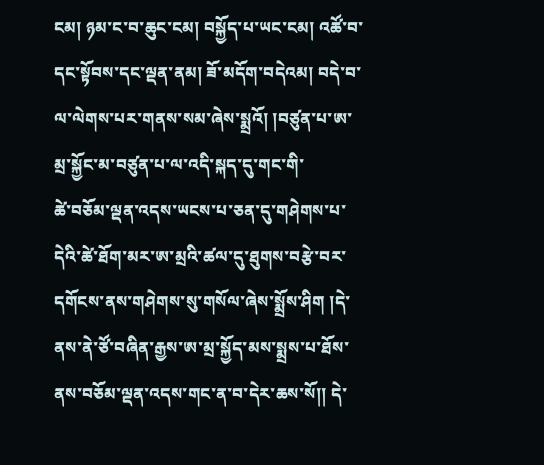ངམ། ཉམ་ང་བ་ཆུང་ངམ། བསྐྱོད་པ་ཡང་ངམ། འཚོ་བ་དང་སྟོབས་དང་ལྡན་ནམ། ཟོ་མདོག་བདེའམ། བདེ་བ་ལ་ལེགས་པར་གནས་སམ་ཞེས་སྨྲའོ། །བཙུན་པ་ཨ་མྲ་སྐྱོང་མ་བཙུན་པ་ལ་འདི་སྐད་དུ་གང་གི་
ཚེ་བཅོམ་ལྡན་འདས་ཡངས་པ་ཅན་དུ་གཤེགས་པ་དེའི་ཚེ་ཐོག་མར་ཨ་མྲའི་ཚལ་དུ་ཐུགས་བརྩེ་བར་དགོངས་ནས་གཤེགས་སུ་གསོལ་ཞེས་སྨྲོས་ཤིག །དེ་ནས་ནེ་ཙོ་བཞིན་རྒྱས་ཨ་མྲ་སྐྱོད་མས་སྨྲས་པ་ཐོས་ནས་བཅོམ་ལྡན་འདས་གང་ན་བ་དེར་ཆས་སོ།། དེ་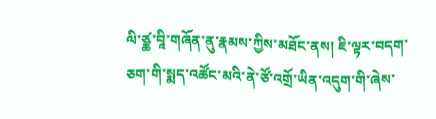ལི་ཙྪ་བཱི་གཞོན་ནུ་རྣམས་ཀྱིས་མཐོང་ནས། ཇི་ལྟར་བདག་ཅག་གི་སྨད་འཚོང་མའི་ནེ་ཙོ་འགྲོ་ཡིན་འདུག་གི་ཞེས་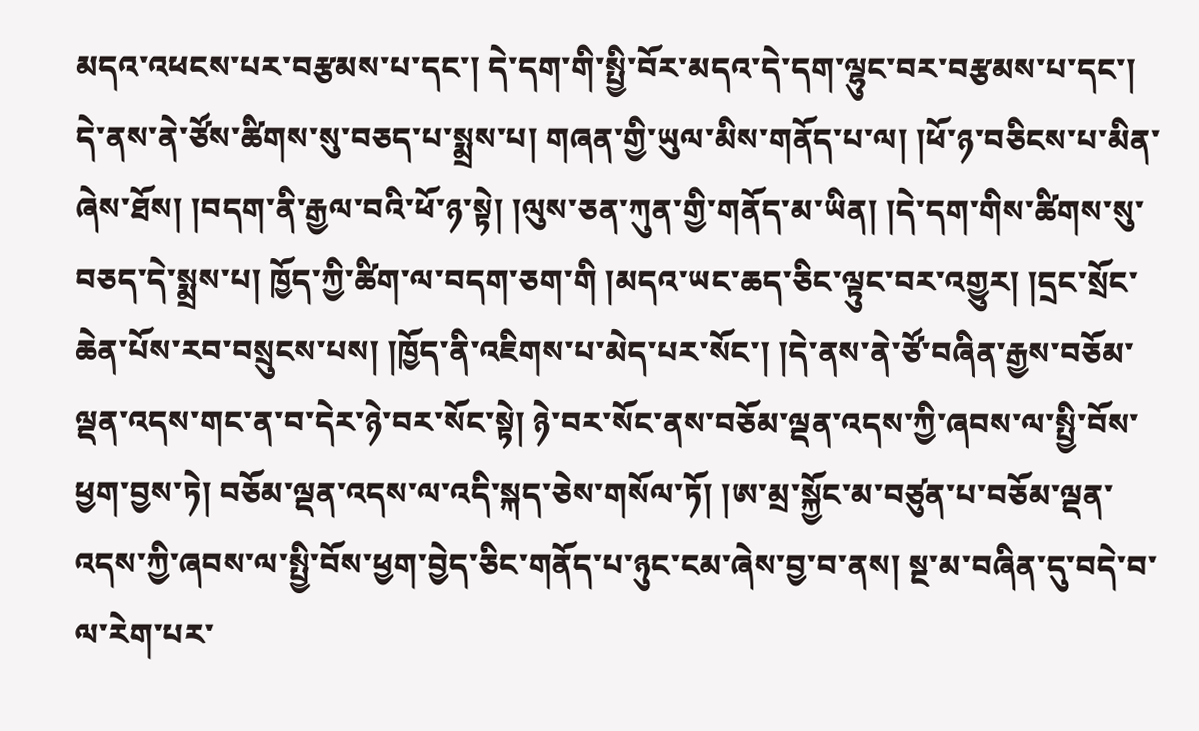མདའ་འཕངས་པར་བརྩམས་པ་དང་། དེ་དག་གི་སྤྱི་བོར་མདའ་དེ་དག་ལྷུང་བར་བརྩམས་པ་དང་། དེ་ནས་ནེ་ཙོས་ཚིགས་སུ་བཅད་པ་སྨྲས་པ། གཞན་གྱི་ཡུལ་མིས་གནོད་པ་ལ། །ཕོ་ཉ་བཅིངས་པ་མིན་ཞེས་ཐོས། །བདག་ནི་རྒྱལ་བའི་ཕོ་ཉ་སྟེ། །ལུས་ཅན་ཀུན་གྱི་གནོད་མ་ཡིན། །དེ་དག་གིས་ཚིགས་སུ་བཅད་དེ་སྨྲས་པ། ཁྱོད་ཀྱི་ཚིག་ལ་བདག་ཅག་གི །མདའ་ཡང་ཆད་ཅིང་ལྟུང་བར་འགྱུར། །དྲང་སྲོང་ཆེན་པོས་རབ་བསྲུངས་པས། །ཁྱོད་ནི་འཇིགས་པ་མེད་པར་སོང་། །དེ་ནས་ནེ་ཙོ་བཞིན་རྒྱས་བཅོམ་ལྡན་འདས་གང་ན་བ་དེར་ཉེ་བར་སོང་སྟེ། ཉེ་བར་སོང་ནས་བཅོམ་ལྡན་འདས་ཀྱི་ཞབས་ལ་སྤྱི་བོས་ཕྱག་བྱས་ཏེ། བཅོམ་ལྡན་འདས་ལ་འདི་སྐད་ཅེས་གསོལ་ཏོ། །ཨ་མྲ་སྐྱོང་མ་བཙུན་པ་བཅོམ་ལྡན་འདས་ཀྱི་ཞབས་ལ་སྤྱི་བོས་ཕྱག་བྱེད་ཅིང་གནོད་པ་ཉུང་ངམ་ཞེས་བྱ་བ་ནས། སྔ་མ་བཞིན་དུ་བདེ་བ་ལ་རེག་པར་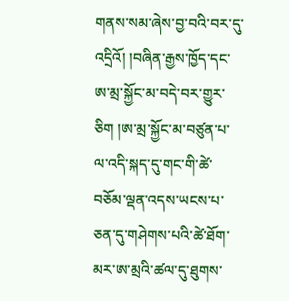གནས་སམ་ཞེས་བྱ་བའི་བར་དུ་འདྲིའོ། །བཞིན་རྒྱས་ཁྱོད་དང་ཨ་མྲ་སྐྱོང་མ་བདེ་བར་གྱུར་ཅིག །ཨ་མྲ་སྐྱོང་མ་བཙུན་པ་ལ་འདི་སྐད་དུ་གང་གི་ཚེ་བཅོམ་ལྡན་འདས་ཡངས་པ་ཅན་དུ་གཤེགས་པའི་ཚེ་ཐོག་མར་ཨ་མྲའི་ཚལ་དུ་ཐུགས་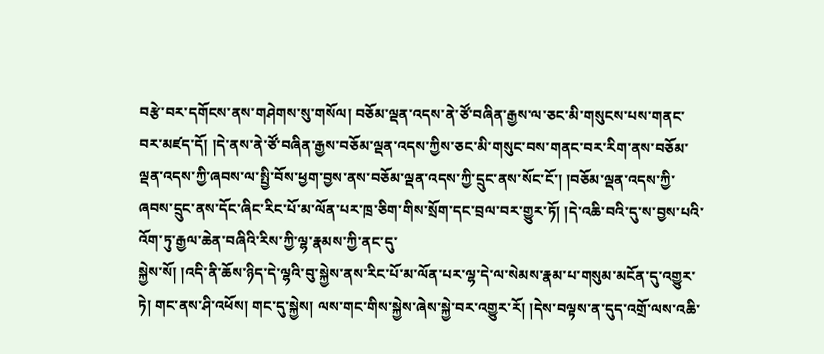བརྩེ་བར་དགོངས་ནས་གཤེགས་སུ་གསོལ། བཅོམ་ལྡན་འདས་ནེ་ཙོ་བཞིན་རྒྱས་ལ་ཅང་མི་གསུངས་པས་གནང་བར་མཛད་དོ། །དེ་ནས་ནེ་ཙོ་བཞིན་རྒྱས་བཅོམ་ལྡན་འདས་ཀྱིས་ཅང་མི་གསུང་བས་གནང་བར་རིག་ནས་བཅོམ་ལྡན་འདས་ཀྱི་ཞབས་ལ་སྤྱི་བོས་ཕྱག་བྱས་ནས་བཅོམ་ལྡན་འདས་ཀྱི་དྲུང་ནས་སོང་ངོ་། །བཅོམ་ལྡན་འདས་ཀྱི་ཞབས་དྲུང་ནས་དོང་ཞིང་རིང་པོ་མ་ལོན་པར་ཁྲ་ཅིག་གིས་སྲོག་དང་བྲལ་བར་གྱུར་ཏོ། །དེ་འཆི་བའི་དུ་ས་བྱས་པའི་འོག་ཏུ་རྒྱལ་ཆེན་བཞིའི་རིས་ཀྱི་ལྷ་རྣམས་ཀྱི་ནང་དུ་
སྐྱེས་སོ། །འདི་ནི་ཆོས་ཉིད་དེ་ལྷའི་བུ་སྐྱེས་ནས་རིང་པོ་མ་ལོན་པར་ལྷ་དེ་ལ་སེམས་རྣམ་པ་གསུམ་མངོན་དུ་འགྱུར་ཏེ། གང་ནས་ཤི་འཕོས། གང་དུ་སྐྱེས། ལས་གང་གིས་སྐྱེས་ཞེས་སྐྱེ་བར་འགྱུར་རོ། །དེས་བལྟས་ན་དུད་འགྲོ་ལས་འཆི་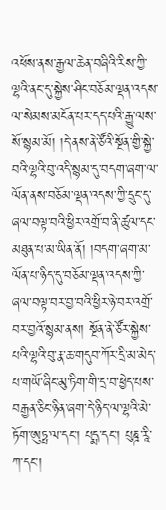འཕོས་ནས་རྒྱལ་ཆེན་བཞིའི་རིས་ཀྱི་ལྷའི་ནང་དུ་སྐྱེས་ཤིང་བཅོམ་ལྡན་འདས་ལ་སེམས་མངོན་པར་དད་པའི་རྒྱུ་ལས་སོ་སྙམ་མོ། །དེ་ནས་ནེ་ཙོའི་སྔོན་གྱི་སྐྱེ་བའི་ལྷའི་བུ་འདི་སྙམ་དུ་བདག་ཞག་ལ་ལོན་ནས་བཅོམ་ལྡན་འདས་ཀྱི་དྲུང་དུ་ཞལ་བལྟ་བའི་ཕྱིར་འགྲོ་བ་ནི་ཚུལ་དང་མཐུན་པ་མ་ཡིན་ནོ། །བདག་ཞག་མ་ལོན་པ་ཉིད་དུ་བཅོམ་ལྡན་འདས་ཀྱི་ཞལ་བལྟ་བར་བྱ་བའི་ཕྱིར་ཉེ་བར་འགྲོ་བར་བྱའོ་སྙམ་ནས། སྔོན་ནེ་ཙོར་སྐྱེས་པའི་ལྷའི་བུ་རྣ་ཆ་གདུབ་ཀོར་དྲི་མ་མེད་པ་གཡོ་ཞིང་མུ་ཏིག་གི་དྲ་བ་ཕྱེད་པས་བརྒྱན་ཅིང་ཉིན་ཞག་དེ་ཉིད་ལ་ལྷའི་མེ་ཏོག་ཨུཏྤ་ལ་དང་། པདྨ་དང་། པུཎྜ་རཱི་ཀ་དང་།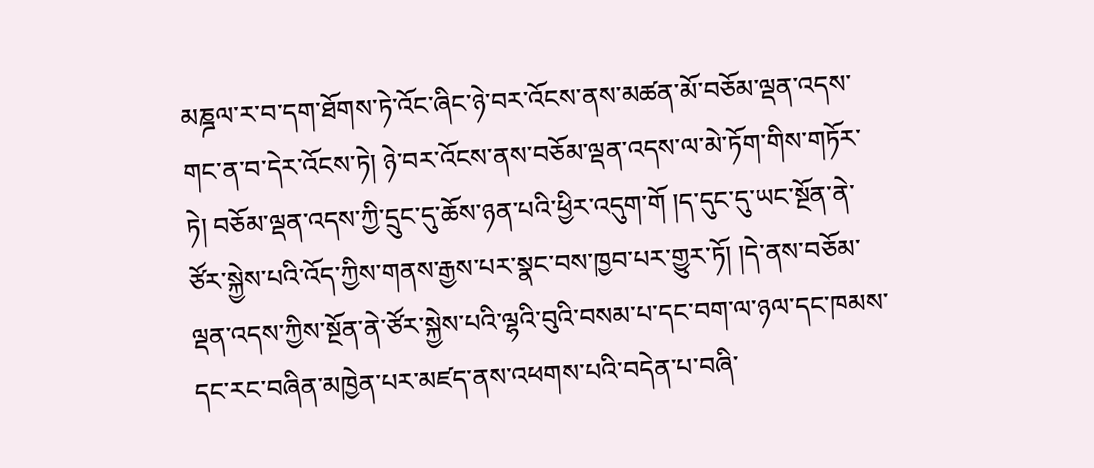མཎྜལ་ར་བ་དག་ཐོགས་ཏེ་འོང་ཞིང་ཉེ་བར་འོངས་ནས་མཚན་མོ་བཅོམ་ལྡན་འདས་གང་ན་བ་དེར་འོངས་ཏེ། ཉེ་བར་འོངས་ནས་བཅོམ་ལྡན་འདས་ལ་མེ་ཏོག་གིས་གཏོར་ཏེ། བཅོམ་ལྡན་འདས་ཀྱི་དྲུང་དུ་ཆོས་ཉན་པའི་ཕྱིར་འདུག་གོ །ད་དུང་དུ་ཡང་སྔོན་ནེ་ཙོར་སྐྱེས་པའི་འོད་ཀྱིས་གནས་རྒྱས་པར་སྣང་བས་ཁྱབ་པར་གྱུར་ཏོ། །དེ་ནས་བཅོམ་ལྡན་འདས་ཀྱིས་སྔོན་ནེ་ཙོར་སྐྱེས་པའི་ལྷའི་བུའི་བསམ་པ་དང་བག་ལ་ཉལ་དང་ཁམས་དང་རང་བཞིན་མཁྱེན་པར་མཛད་ནས་འཕགས་པའི་བདེན་པ་བཞི་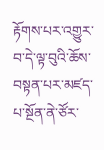རྟོགས་པར་འགྱུར་བ་དེ་ལྟ་བུའི་ཆོས་བསྟན་པར་མཛད་པ་སྔོན་ནེ་ཙོར་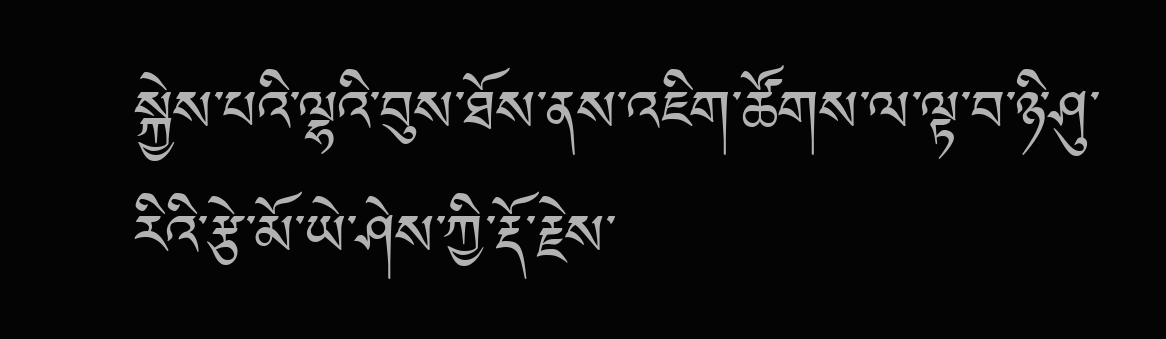སྐྱེས་པའི་ལྷའི་བུས་ཐོས་ནས་འཇིག་ཚོགས་ལ་ལྟ་བ་ཉི་ཤུ་རིའི་རྩེ་མོ་ཡེ་ཤེས་ཀྱི་རྡོ་རྗེས་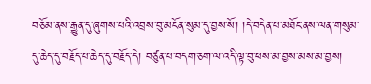བཅོམ་ནས་རྒྱུན་དུ་ཞུགས་པའི་འབྲས་བུ་མངོན་སུམ་དུ་བྱས་སོ། །དེ་བདེན་པ་མཐོང་ནས་ལན་གསུམ་དུ་ཆེད་དུ་བརྗོད་པ་ཆེད་དུ་བརྗོད་དེ། བཙུན་པ་བདག་ཅག་ལ་འདི་ལྟ་བུ་ཕས་མ་བྱས་མས་མ་བྱས།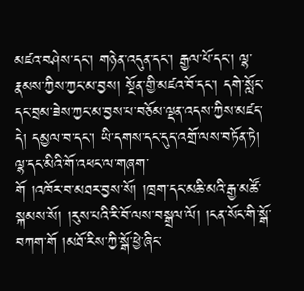མཛའ་བཤེས་དང་། གཉེན་འདུན་དང་། རྒྱལ་པོ་དང་། ལྷ་རྣམས་ཀྱིས་ཀྱང་མ་བྱས། སྔོན་གྱི་མཛའ་བོ་དང་། དགེ་སློང་དང་བྲམ་ཟེས་ཀྱང་མ་བྱས་པ་བཅོམ་ལྡན་འདས་ཀྱིས་མཛད་དེ། དམྱལ་བ་དང་། ཡི་དགས་དང་དུད་འགྲོ་ལས་བཏོན་ཏེ། ལྷ་དང་མིའི་གོ་འཕང་ལ་གཞག་
གོ །འཁོར་བ་མཐར་བྱས་སོ། །ཁྲག་དང་མཆི་མའི་རྒྱ་མཚོ་སྐམས་སོ། །རུས་པའི་རི་བོ་ལས་བསྒྲལ་ལོ། །ངན་སོང་གི་སྒོ་བཀག་གོ །མཐོ་རིས་ཀྱི་སྒོ་ཕྱེ་ཞིང་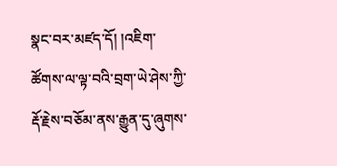སྣང་བར་མཛད་དོ། །འཇིག་ཚོགས་ལ་ལྟ་བའི་བྲག་ཡེ་ཤེས་ཀྱི་རྡོ་རྗེས་བཅོམ་ནས་རྒྱུན་དུ་ཞུགས་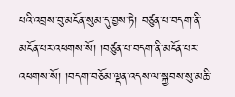པའི་འབྲས་བུ་མངོན་སུམ་དུ་བྱས་ཏེ། བཙུན་པ་བདག་ནི་མངོན་པར་འཕགས་སོ། །བཙུན་པ་བདག་ནི་མངོན་པར་འཕགས་སོ། །བདག་བཅོམ་ལྡན་འདས་ལ་སྐྱབས་སུ་མཆི་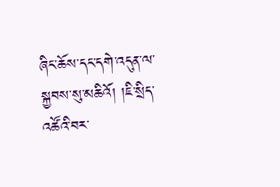ཞིང་ཆོས་དང་དགེ་འདུན་ལ་སྐྱབས་སུ་མཆིའོ། །ཇི་སྲིད་འཚོའི་བར་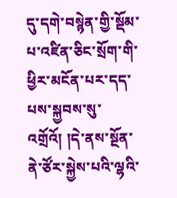དུ་དགེ་བསྙེན་གྱི་སྡོམ་པ་འཛིན་ཅིང་སྲོག་གི་ཕྱིར་མངོན་པར་དད་པས་སྐྱབས་སུ་འགྲོའོ། །དེ་ནས་སྔོན་ནེ་ཙོར་སྐྱེས་པའི་ལྷའི་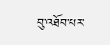བུ་འཐོབ་པར་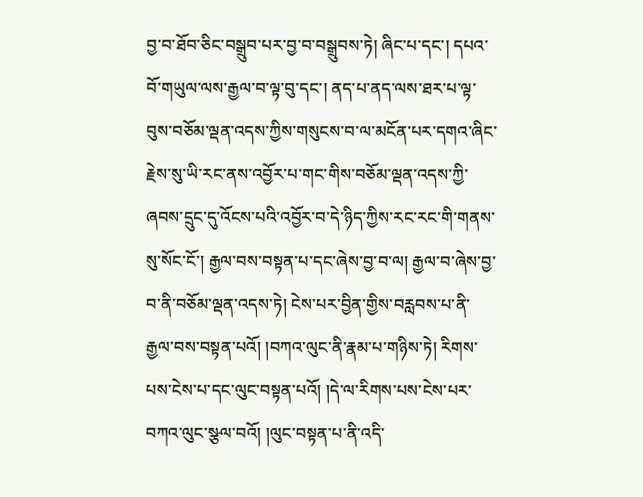བྱ་བ་ཐོབ་ཅིང་བསྒྲུབ་པར་བྱ་བ་བསྒྲུབས་ཏེ། ཞིང་པ་དང་། དཔའ་བོ་གཡུལ་ལས་རྒྱལ་བ་ལྟ་བུ་དང་། ནད་པ་ནད་ལས་ཐར་པ་ལྟ་བུས་བཅོམ་ལྡན་འདས་ཀྱིས་གསུངས་བ་ལ་མངོན་པར་དགའ་ཞིང་རྗེས་སུ་ཡི་རང་ནས་འབྱོར་པ་གང་གིས་བཅོམ་ལྡན་འདས་ཀྱི་ཞབས་དྲུང་དུ་འོངས་པའི་འབྱོར་བ་དེ་ཉིད་ཀྱིས་རང་རང་གི་གནས་སུ་སོང་ངོ་། རྒྱལ་བས་བསྟན་པ་དང་ཞེས་བྱ་བ་ལ། རྒྱལ་བ་ཞེས་བྱ་བ་ནི་བཅོམ་ལྡན་འདས་ཏེ། ངེས་པར་བྱིན་གྱིས་བརླབས་པ་ནི་རྒྱལ་བས་བསྟན་པའོ། །བཀའ་ལུང་ནི་རྣམ་པ་གཉིས་ཏེ། རིགས་པས་ངེས་པ་དང་ལུང་བསྟན་པའོ། །དེ་ལ་རིགས་པས་ངེས་པར་བཀའ་ལུང་སྩལ་བའོ། །ལུང་བསྟན་པ་ནི་འདི་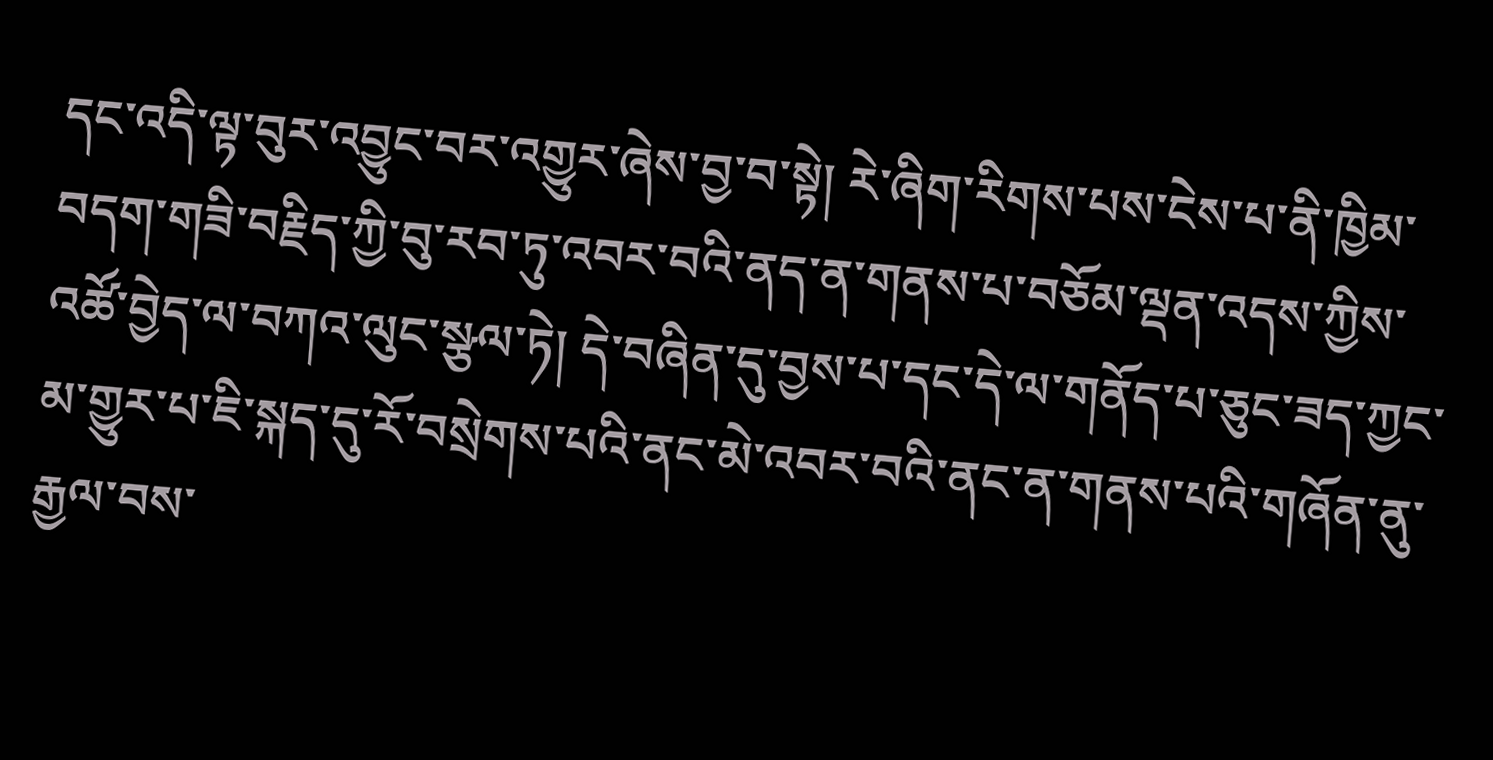དང་འདི་ལྟ་བུར་འབྱུང་བར་འགྱུར་ཞེས་བྱ་བ་སྟེ། རེ་ཞིག་རིགས་པས་ངེས་པ་ནི་ཁྱིམ་བདག་གཟི་བརྗིད་ཀྱི་བུ་རབ་ཏུ་འབར་བའི་ནད་ན་གནས་པ་བཅོམ་ལྡན་འདས་ཀྱིས་འཚོ་བྱེད་ལ་བཀའ་ལུང་སྩལ་ཏེ། དེ་བཞིན་དུ་བྱས་པ་དང་དེ་ལ་གནོད་པ་ཅུང་ཟད་ཀྱང་མ་གྱུར་པ་ཇི་སྐད་དུ་རོ་བསྲེགས་པའི་ནང་མེ་འབར་བའི་ནང་ན་གནས་པའི་གཞོན་ནུ་རྒྱལ་བས་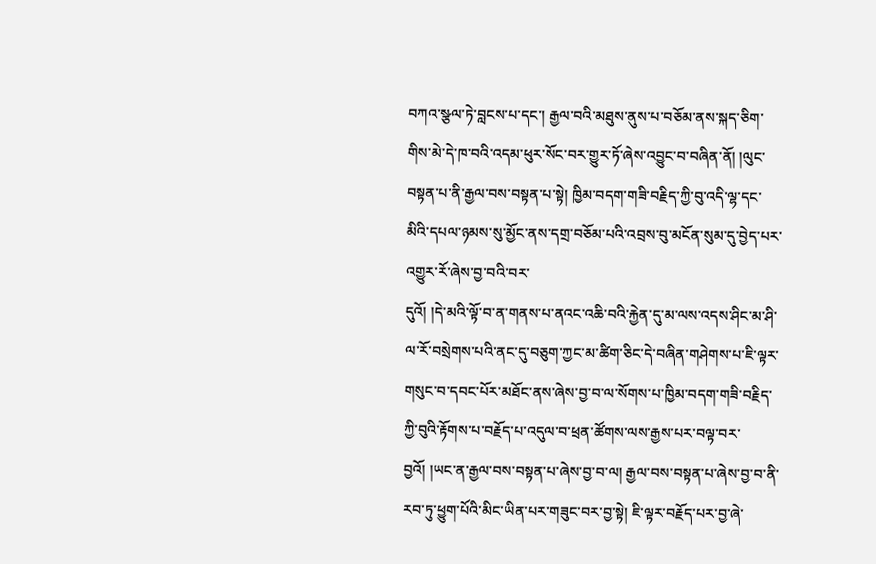བཀའ་སྩལ་ཏེ་བླངས་པ་དང་། རྒྱལ་བའི་མཐུས་ནུས་པ་བཅོམ་ནས་སྐད་ཅིག་གིས་མེ་དེ་ཁ་བའི་འདམ་ཕུར་སོང་བར་གྱུར་ཏོ་ཞེས་འབྱུང་བ་བཞིན་ནོ། །ལུང་བསྟན་པ་ནི་རྒྱལ་བས་བསྟན་པ་སྟེ། ཁྱིམ་བདག་གཟི་བརྗིད་ཀྱི་བུ་འདི་ལྷ་དང་མིའི་དཔལ་ཉམས་སུ་མྱོང་ནས་དགྲ་བཅོམ་པའི་འབྲས་བུ་མངོན་སུམ་དུ་བྱེད་པར་འགྱུར་རོ་ཞེས་བྱ་བའི་བར་
དུའོ། །དེ་མའི་ལྟོ་བ་ན་གནས་པ་ནའང་འཆི་བའི་རྐྱེན་དུ་མ་ལས་འདས་ཤིང་མ་ཤི་ལ་རོ་བསྲེགས་པའི་ནང་དུ་བཅུག་ཀྱང་མ་ཚིག་ཅིང་དེ་བཞིན་གཤེགས་པ་ཇི་ལྟར་གསུང་བ་དབང་པོར་མཐོང་ནས་ཞེས་བྱ་བ་ལ་སོགས་པ་ཁྱིམ་བདག་གཟི་བརྗིད་ཀྱི་བུའི་རྟོགས་པ་བརྗོད་པ་འདུལ་བ་ཕྲན་ཚོགས་ལས་རྒྱས་པར་བལྟ་བར་བྱའོ། །ཡང་ན་རྒྱལ་བས་བསྟན་པ་ཞེས་བྱ་བ་ལ། རྒྱལ་བས་བསྟན་པ་ཞེས་བྱ་བ་ནི་རབ་ཏུ་ཕྱུག་པོའི་མིང་ཡིན་པར་གཟུང་བར་བྱ་སྟེ། ཇི་ལྟར་བརྗོད་པར་བྱ་ཞེ་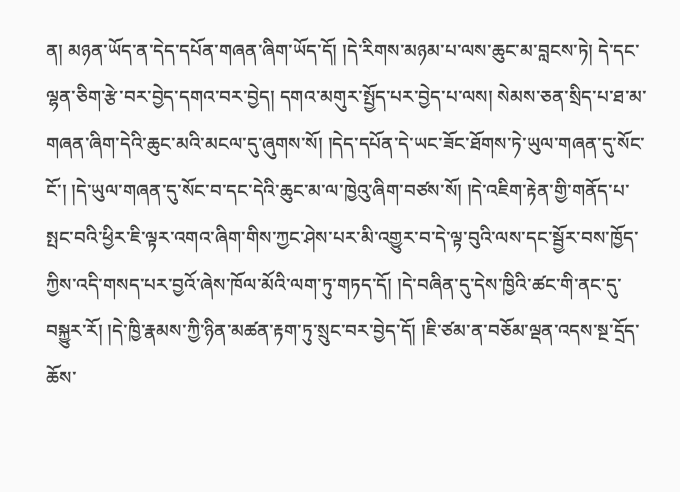ན། མཉན་ཡོད་ན་དེད་དཔོན་གཞན་ཞིག་ཡོད་དོ། །དེ་རིགས་མཉམ་པ་ལས་ཆུང་མ་བླངས་ཏེ། དེ་དང་ལྷན་ཅིག་རྩེ་བར་བྱེད་དགའ་བར་བྱེད། དགའ་མགུར་སྤྱོད་པར་བྱེད་པ་ལས། སེམས་ཅན་སྲིད་པ་ཐ་མ་གཞན་ཞིག་དེའི་ཆུང་མའི་མངལ་དུ་ཞུགས་སོ། །དེད་དཔོན་དེ་ཡང་ཟོང་ཐོགས་ཏེ་ཡུལ་གཞན་དུ་སོང་ངོ་། །དེ་ཡུལ་གཞན་དུ་སོང་བ་དང་དེའི་ཆུང་མ་ལ་ཁྱེའུ་ཞིག་བཙས་སོ། །དེ་འཇིག་རྟེན་གྱི་གནོད་པ་སྤང་བའི་ཕྱིར་ཇི་ལྟར་འགའ་ཞིག་གིས་ཀྱང་ཤེས་པར་མི་འགྱུར་བ་དེ་ལྟ་བུའི་ལས་དང་སྦྱོར་བས་ཁྱོད་ཀྱིས་འདི་གསད་པར་བྱའོ་ཞེས་ཁོལ་མོའི་ལག་ཏུ་གཏད་དོ། །དེ་བཞིན་དུ་དེས་ཁྱིའི་ཚང་གི་ནང་དུ་བསྐྱུར་རོ། །དེ་ཁྱི་རྣམས་ཀྱི་ཉིན་མཚན་རྟག་ཏུ་སྲུང་བར་བྱེད་དོ། །ཇི་ཙམ་ན་བཅོམ་ལྡན་འདས་སྔ་དྲོད་ཆོས་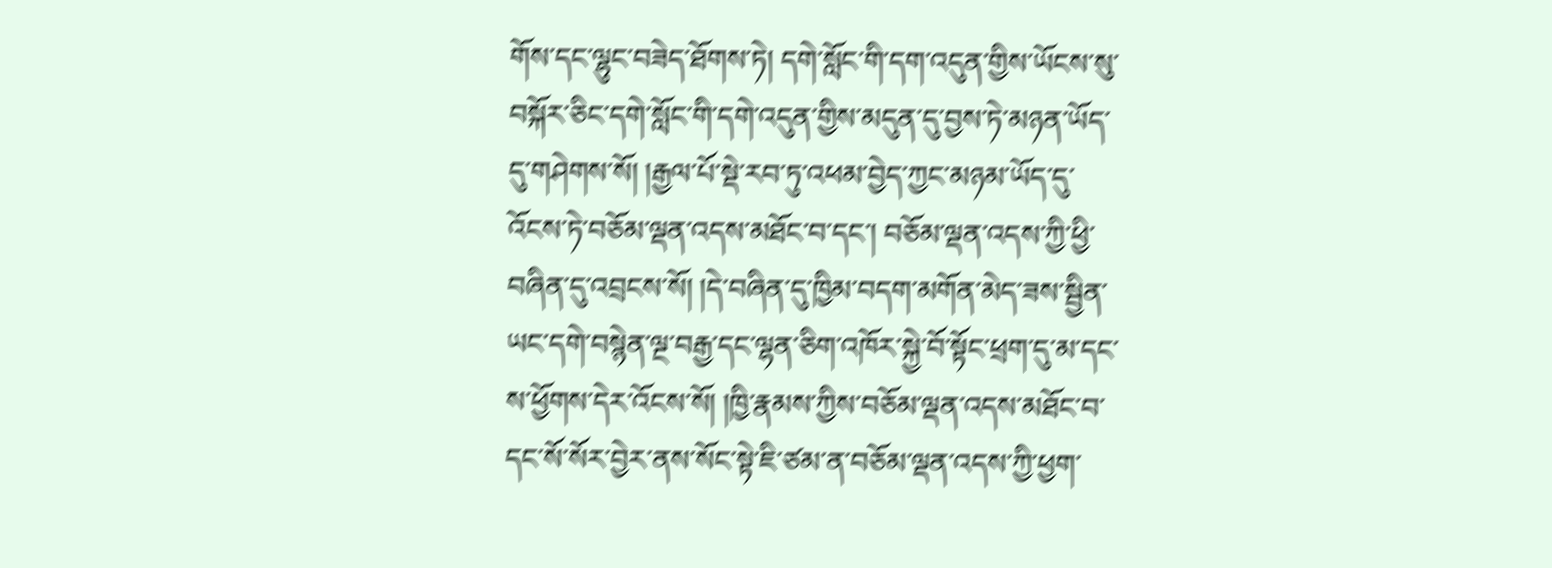གོས་དང་ལྷུང་བཟེད་ཐོགས་ཏེ། དགེ་སློང་གི་དག་འདུན་གྱིས་ཡོངས་སུ་བསྐོར་ཅིང་དགེ་སློང་གི་དགེ་འདུན་གྱིས་མདུན་དུ་བྱས་ཏེ་མཉན་ཡོད་དུ་གཤེགས་སོ། །རྒྱལ་པོ་སྡེ་རབ་ཏུ་འཕམ་བྱེད་ཀྱང་མཉམ་ཡོད་དུ་འོངས་ཏེ་བཅོམ་ལྡན་འདས་མཐོང་བ་དང་། བཅོམ་ལྡན་འདས་ཀྱི་ཕྱི་བཞིན་དུ་འབྲངས་སོ། །དེ་བཞིན་དུ་ཁྱིམ་བདག་མགོན་མེད་ཟས་སྦྱིན་ཡང་དགེ་བསྙེན་ལྔ་བརྒྱ་དང་ལྷན་ཅིག་འཁོར་སྐྱེ་བོ་སྟོང་ཕྲག་དུ་མ་དང་ས་ཕྱོགས་དེར་འོངས་སོ། །ཁྱི་རྣམས་ཀྱིས་བཅོམ་ལྡན་འདས་མཐོང་བ་དང་སོ་སོར་བྱེར་ནས་སོང་སྟེ་ཇི་ཙམ་ན་བཅོམ་ལྡན་འདས་ཀྱི་ཕྱག་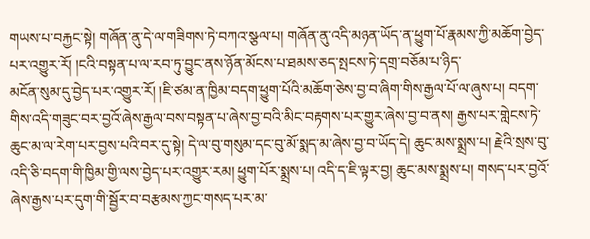གཡས་པ་བརྐྱང་སྟེ། གཞོན་ནུ་དེ་ལ་གཟིགས་ཏེ་བཀའ་སྩལ་པ། གཞོན་ནུ་འདི་མཉན་ཡོད་ན་ཕྱུག་པོ་རྣམས་ཀྱི་མཆོག་བྱེད་པར་འགྱུར་རོ། །ངའི་བསྟན་པ་ལ་རབ་ཏུ་བྱུང་ནས་ཉོན་མོངས་པ་ཐམས་ཅད་སྤངས་ཏེ་དགྲ་བཅོམ་པ་ཉིད་
མངོན་སུམ་དུ་བྱེད་པར་འགྱུར་རོ། །ཇི་ཙམ་ན་ཁྱིམ་བདག་ཕྱུག་པོའི་མཆོག་ཅེས་བྱ་བ་ཞིག་གིས་རྒྱལ་པོ་ལ་ཞུས་པ། བདག་གིས་འདི་གཟུང་བར་བྱའོ་ཞེས་རྒྱལ་བས་བསྟན་པ་ཞེས་བྱ་བའི་མིང་བརྟགས་པར་གྱུར་ཞེས་བྱ་བ་ནས། རྒྱས་པར་གླེངས་ཏེ་ཆུང་མ་ལ་རེག་པར་བྱས་པའི་བར་དུ་སྟེ། དེ་ལ་བུ་གསུམ་དང་བུ་མོ་སྨད་མ་ཞེས་བྱ་བ་ཡོད་དེ། ཆུང་མས་སྨྲས་པ། རྗེའི་སྲས་བུ་འདི་ཅི་བདག་གི་ཁྱིམ་གྱི་ལས་བྱེད་པར་འགྱུར་རམ། ཕྱུག་པོར་སྨྲས་པ། འདི་ད་ཇི་ལྟར་བྱ། ཆུང་མས་སྨྲས་པ། གསད་པར་བྱའོ་ཞེས་རྒྱས་པར་དུག་གི་སྦྱོར་བ་བརྩམས་ཀྱང་གསད་པར་མ་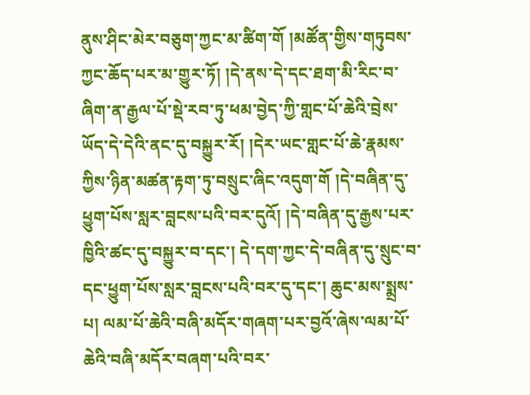ནུས་ཤིང་མེར་བཅུག་ཀྱང་མ་ཚིག་གོ །མཚོན་གྱིས་གཏུབས་ཀྱང་ཆོད་པར་མ་གྱུར་ཏོ། །དེ་ནས་དེ་དང་ཐག་མི་རིང་བ་ཞིག་ན་རྒྱལ་པོ་སྡེ་རབ་ཏུ་ཕམ་བྱེད་ཀྱི་གླང་པོ་ཆེའི་བྲེས་ཡོད་དེ་དེའི་ནང་དུ་བསྐྱུར་རོ། །དེར་ཡང་གླང་པོ་ཆེ་རྣམས་ཀྱིས་ཉིན་མཚན་རྟག་ཏུ་བསྲུང་ཞིང་འདུག་གོ །དེ་བཞིན་དུ་ཕྱུག་པོས་སླར་བླངས་པའི་བར་དུའོ། །དེ་བཞིན་དུ་རྒྱས་པར་ཁྱིའི་ཚང་དུ་བསྐྱུར་བ་དང་། དེ་དག་ཀྱང་དེ་བཞིན་དུ་སྲུང་བ་དང་ཕྱུག་པོས་སླར་བླངས་པའི་བར་དུ་དང་། ཆུང་མས་སྨྲས་པ། ལམ་པོ་ཆེའི་བཞི་མདོར་གཞག་པར་བྱའོ་ཞེས་ལམ་པོ་ཆེའི་བཞི་མདོར་བཞག་པའི་བར་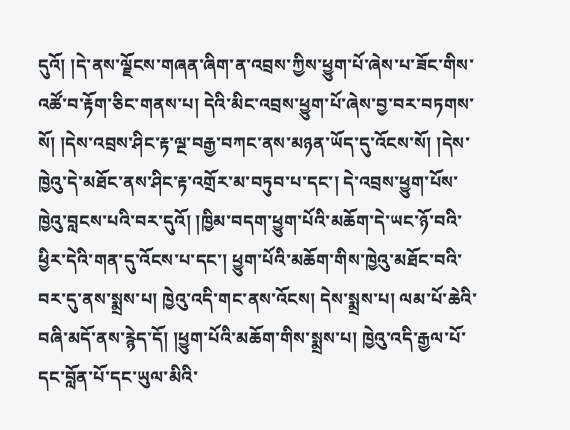དུའོ། །དེ་ནས་ལྗོངས་གཞན་ཞིག་ན་འབྲས་ཀྱིས་ཕྱུག་པོ་ཞེས་པ་ཟོང་གིས་འཚོ་བ་རྟོག་ཅིང་གནས་པ། དེའི་མིང་འབྲས་ཕྱུག་པོ་ཞེས་བྱ་བར་བཏགས་སོ། །དེས་འབྲས་ཤིང་རྟ་ལྔ་བརྒྱ་བཀང་ནས་མཉན་ཡོད་དུ་འོངས་སོ། །དེས་ཁྱེའུ་དེ་མཐོང་ནས་ཤིང་རྟ་འགྲོར་མ་བཏུབ་པ་དང་། དེ་འབྲས་ཕྱུག་པོས་ཁྱེའུ་བླངས་པའི་བར་དུའོ། །ཁྱིམ་བདག་ཕྱུག་པོའི་མཆོག་དེ་ཡང་ཉོ་བའི་ཕྱིར་དེའི་གན་དུ་འོངས་པ་དང་། ཕྱུག་པོའི་མཆོག་གིས་ཁྱེའུ་མཐོང་བའི་བར་དུ་ནས་སྨྲས་པ། ཁྱེའུ་འདི་གང་ནས་འོངས། དེས་སྨྲས་པ། ལམ་པོ་ཆེའི་བཞི་མདོ་ནས་རྙེད་དོ། །ཕྱུག་པོའི་མཆོག་གིས་སྨྲས་པ། ཁྱེའུ་འདི་རྒྱལ་པོ་དང་བློན་པོ་དང་ཡུལ་མིའི་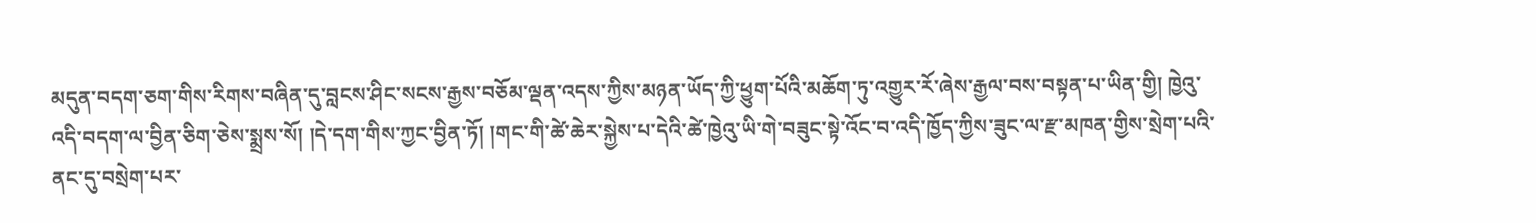མདུན་བདག་ཅག་གིས་རིགས་བཞིན་དུ་བླངས་ཤིང་སངས་རྒྱས་བཅོམ་ལྡན་འདས་ཀྱིས་མཉན་ཡོད་ཀྱི་ཕྱུག་པོའི་མཆོག་ཏུ་འགྱུར་རོ་ཞེས་རྒྱལ་བས་བསྟན་པ་ཡིན་གྱི། ཁྱེའུ་
འདི་བདག་ལ་བྱིན་ཅིག་ཅེས་སྨྲས་སོ། །དེ་དག་གིས་ཀྱང་བྱིན་ཏོ། །གང་གི་ཚེ་ཆེར་སྐྱེས་པ་དེའི་ཚེ་ཁྱེའུ་ཡི་གེ་བཟུང་སྟེ་འོང་བ་འདི་ཁྱོད་ཀྱིས་ཟུང་ལ་རྫ་མཁན་གྱིས་སྲེག་པའི་ནང་དུ་བསྲེག་པར་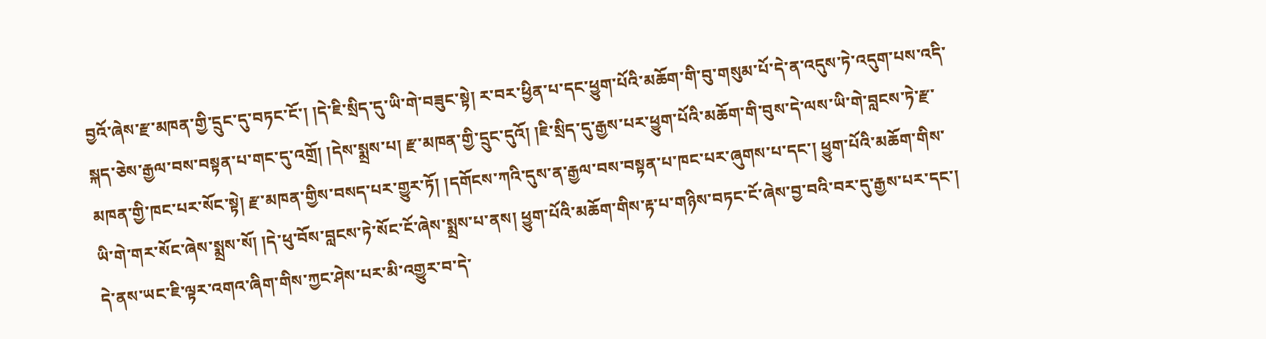བྱའོ་ཞེས་རྫ་མཁན་གྱི་དྲུང་དུ་བཏང་ངོ་། །དེ་ཇི་སྲིད་དུ་ཡི་གེ་བཟུང་སྟེ། ར་བར་ཕྱིན་པ་དང་ཕྱུག་པོའི་མཆོག་གི་བུ་གསུམ་པོ་དེ་ན་འདུས་ཏེ་འདུག་པས་འདི་སྐད་ཅེས་རྒྱལ་བས་བསྟན་པ་གང་དུ་འགྲོ། །དེས་སྨྲས་པ། རྫ་མཁན་གྱི་དྲུང་དུའོ། །ཇི་སྲིད་དུ་རྒྱས་པར་ཕྱུག་པོའི་མཆོག་གི་བུས་དེ་ལས་ཡི་གེ་བླངས་ཏེ་རྫ་མཁན་གྱི་ཁང་པར་སོང་སྟེ། རྫ་མཁན་གྱིས་བསད་པར་གྱུར་ཏོ། །དགོངས་ཀའི་དུས་ན་རྒྱལ་བས་བསྟན་པ་ཁང་པར་ཞུགས་པ་དང་། ཕྱུག་པོའི་མཆོག་གིས་ཡི་གེ་གར་སོང་ཞེས་སྨྲས་སོ། །དེ་ཕུ་བོས་བླངས་ཏེ་སོང་ངོ་ཞེས་སྨྲས་པ་ནས། ཕྱུག་པོའི་མཆོག་གིས་རྟ་པ་གཉིས་བཏང་ངོ་ཞེས་བྱ་བའི་བར་དུ་རྒྱས་པར་དང་། དེ་ནས་ཡང་ཇི་ལྟར་འགའ་ཞིག་གིས་ཀྱང་ཤེས་པར་མི་འགྱུར་བ་དེ་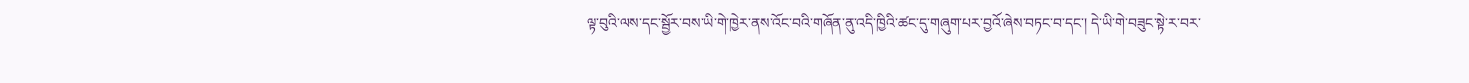ལྟ་བུའི་ལས་དང་སྦྱོར་བས་ཡི་གེ་ཁྱེར་ནས་འོང་བའི་གཞོན་ནུ་འདི་ཁྱིའི་ཚང་དུ་གཞུག་པར་བྱའོ་ཞེས་བཏང་བ་དང་། དེ་ཡི་གེ་བཟུང་སྟེ་ར་བར་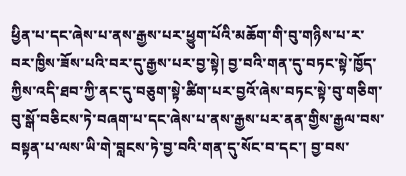ཕྱིན་པ་དང་ཞེས་པ་ནས་རྒྱས་པར་ཕྱུག་པོའི་མཆོག་གི་བུ་གཉིས་པ་ར་བར་ཁྱིས་ཟོས་པའི་བར་དུ་རྒྱས་པར་བྱ་སྟེ། བྱ་བའི་གན་དུ་བཏང་སྟེ་ཁྱོད་ཀྱིས་འདི་ཐབ་ཀྱི་ནང་དུ་བཅུག་སྟེ་ཚིག་པར་བྱའོ་ཞེས་བཏང་སྟེ་བུ་གཅིག་བུ་སྒོ་བཅིངས་ཏེ་བཞག་པ་དང་ཞེས་པ་ནས་རྒྱས་པར་ནན་གྱིས་རྒྱལ་བས་བསྟན་པ་ལས་ཡི་གེ་བླངས་ཏེ་བྱ་བའི་གན་དུ་སོང་བ་དང་། བྱ་བས་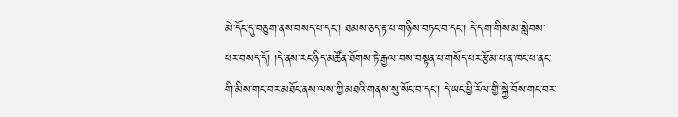མེ་དོང་དུ་བཅུག་ནས་བསད་པ་དང་། ཐམས་ཅད་རྟ་པ་གཉིས་བཏང་བ་དང་། དེ་དག་གིས་མ་སླེབས་པར་བསད་དོ། །དེ་ནས་རང་ཉིད་མཚོན་ཐོགས་ཏེ་རྒྱལ་བས་བསྟན་པ་གསོད་པར་རྩོམ་པ་ན་ཁང་པ་ནང་གི་མིས་གང་བར་མཐོང་ནས་ལས་ཀྱི་མཐའི་གནས་སུ་སོང་བ་དང་། དེ་ཡང་ཕྱི་རོལ་གྱི་སྐྱེ་བོས་གང་བར་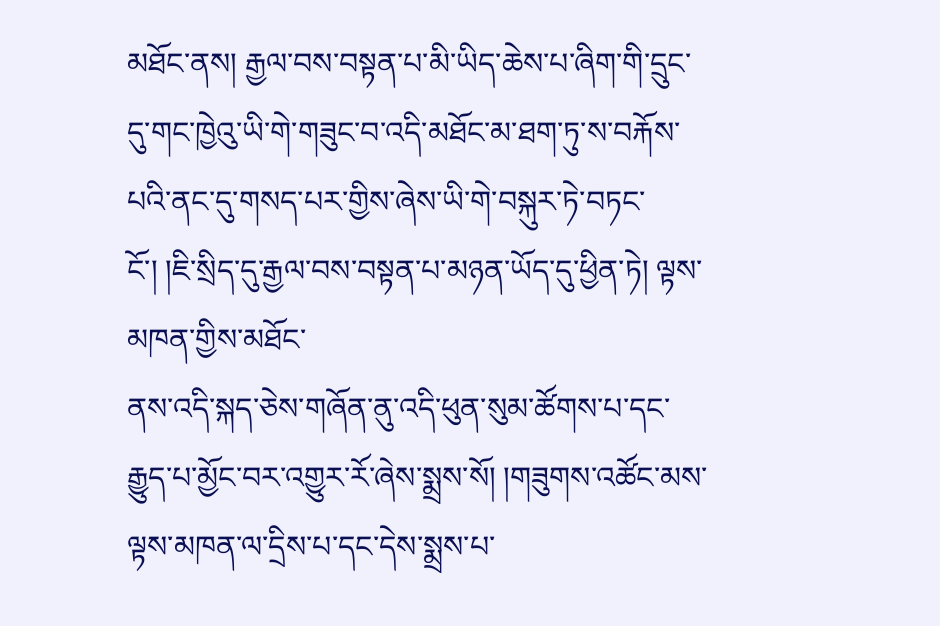མཐོང་ནས། རྒྱལ་བས་བསྟན་པ་མི་ཡིད་ཆེས་པ་ཞིག་གི་དྲུང་དུ་གང་ཁྱེའུ་ཡི་གེ་གཟུང་བ་འདི་མཐོང་མ་ཐག་ཏུ་ས་བརྐོས་པའི་ནང་དུ་གསད་པར་གྱིས་ཞེས་ཡི་གེ་བསྐུར་ཏེ་བཏང་ངོ་། །ཇི་སྲིད་དུ་རྒྱལ་བས་བསྟན་པ་མཉན་ཡོད་དུ་ཕྱིན་ཏེ། ལྟས་མཁན་གྱིས་མཐོང་
ནས་འདི་སྐད་ཅེས་གཞོན་ནུ་འདི་ཕུན་སུམ་ཚོགས་པ་དང་རྒྱུད་པ་མྱོང་བར་འགྱུར་རོ་ཞེས་སྨྲས་སོ། །གཟུགས་འཚོང་མས་ལྟས་མཁན་ལ་དྲིས་པ་དང་དེས་སྨྲས་པ་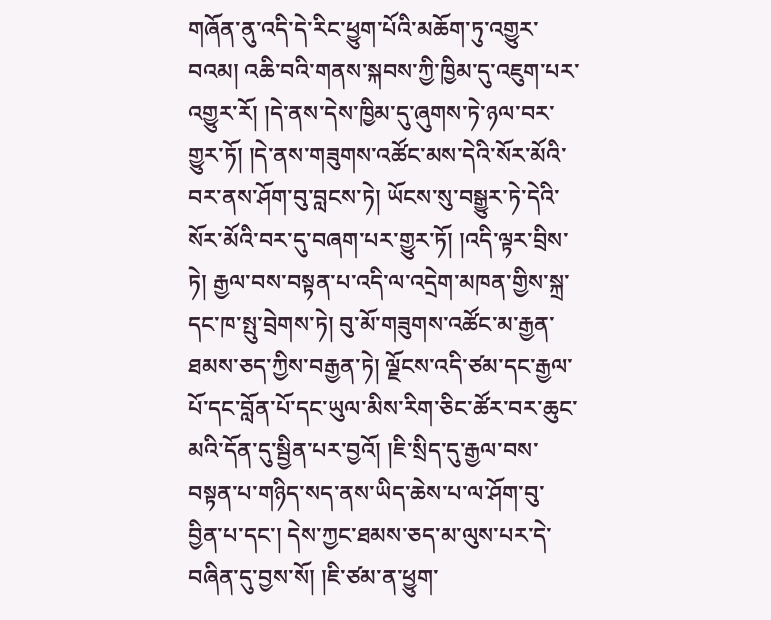གཞོན་ནུ་འདི་དེ་རིང་ཕྱུག་པོའི་མཆོག་ཏུ་འགྱུར་བའམ། འཆི་བའི་གནས་སྐབས་ཀྱི་ཁྱིམ་དུ་འཇུག་པར་འགྱུར་རོ། །དེ་ནས་དེས་ཁྱིམ་དུ་ཞུགས་ཏེ་ཉལ་བར་གྱུར་ཏོ། །དེ་ནས་གཟུགས་འཚོང་མས་དེའི་སོར་མོའི་བར་ནས་ཤོག་བུ་བླངས་ཏེ། ཡོངས་སུ་བསྒྱུར་ཏེ་དེའི་སོར་མོའི་བར་དུ་བཞག་པར་གྱུར་ཏོ། །འདི་ལྟར་བྲིས་ཏེ། རྒྱལ་བས་བསྟན་པ་འདི་ལ་འདྲེག་མཁན་གྱིས་སྐྲ་དང་ཁ་སྤུ་བྲེགས་ཏེ། བུ་མོ་གཟུགས་འཚོང་མ་རྒྱན་ཐམས་ཅད་ཀྱིས་བརྒྱན་ཏེ། ལྗོངས་འདི་ཙམ་དང་རྒྱལ་པོ་དང་བློན་པོ་དང་ཡུལ་མིས་རིག་ཅིང་ཚོར་བར་ཆུང་མའི་དོན་དུ་སྦྱིན་པར་བྱའོ། །ཇི་སྲིད་དུ་རྒྱལ་བས་བསྟན་པ་གཉིད་སད་ནས་ཡིད་ཆེས་པ་ལ་ཤོག་བུ་བྱིན་པ་དང་། དེས་ཀྱང་ཐམས་ཅད་མ་ལུས་པར་དེ་བཞིན་དུ་བྱས་སོ། །ཇི་ཙམ་ན་ཕྱུག་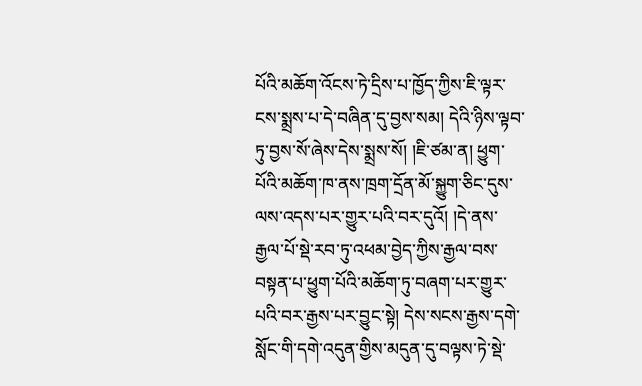པོའི་མཆོག་འོངས་ཏེ་དྲིས་པ་ཁྱོད་ཀྱིས་ཇི་ལྟར་ངས་སྨྲས་པ་དེ་བཞིན་དུ་བྱས་སམ། དེའི་ཉིས་ལྟབ་ཏུ་བྱས་སོ་ཞེས་དེས་སྨྲས་སོ། །ཇི་ཙམ་ན། ཕྱུག་པོའི་མཆོག་ཁ་ནས་ཁྲག་དྲོན་མོ་སྐྱུག་ཅིང་དུས་ལས་འདས་པར་གྱུར་པའི་བར་དུའོ། །དེ་ནས་རྒྱལ་པོ་སྡེ་རབ་ཏུ་འཕམ་བྱེད་ཀྱིས་རྒྱལ་བས་བསྟན་པ་ཕྱུག་པོའི་མཆོག་ཏུ་བཞག་པར་གྱུར་པའི་བར་རྒྱས་པར་བྱུང་སྟེ། དེས་སངས་རྒྱས་དགེ་སློང་གི་དགེ་འདུན་གྱིས་མདུན་དུ་བལྟས་ཏེ་སྡེ་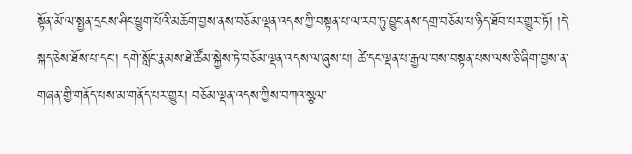སྟོན་མོ་ལ་སྤྱན་དྲངས་ཤིང་ཕྱུག་པོའི་མཆོག་བྱས་ནས་བཅོམ་ལྡན་འདས་ཀྱི་བསྟན་པ་ལ་རབ་ཏུ་བྱུང་ནས་དགྲ་བཅོམ་པ་ཉིད་ཐོབ་པར་གྱུར་ཏོ། །དེ་སྐད་ཅེས་ཐོས་པ་དང་། དགེ་སློང་རྣམས་ཐེ་ཚོམ་སྐྱེས་ཏེ་བཅོམ་ལྡན་འདས་ལ་ཞུས་པ། ཚེ་དང་ལྡན་པ་རྒྱལ་བས་བསྟན་པས་ལས་ཅི་ཞིག་བྱས་ན་གཞན་གྱི་གནོད་པས་མ་གནོད་པར་གྱུར། བཅོམ་ལྡན་འདས་ཀྱིས་བཀའ་སྩལ་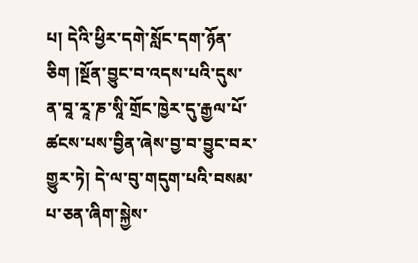པ། དེའི་ཕྱིར་དགེ་སློང་དག་ཉོན་ཅིག །སྔོན་བྱུང་བ་འདས་པའི་དུས་ན་བཱ་རཱ་ཎ་སཱི་གྲོང་ཁྱེར་དུ་རྒྱལ་པོ་ཚངས་པས་བྱིན་ཞེས་བྱ་བ་བྱུང་བར་གྱུར་ཏེ། དེ་ལ་བུ་གདུག་པའི་བསམ་པ་ཅན་ཞིག་སྐྱེས་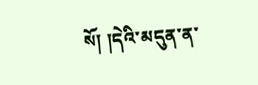སོ། །དེའི་མདུན་ན་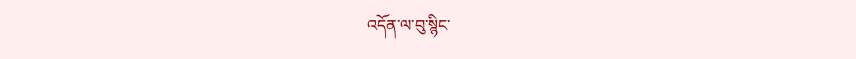འདོན་ལ་བུ་སྙིང་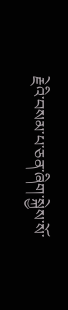རྗེའི་བསམ་པ་ཅན་ཞིག་སྐྱེས་སོ་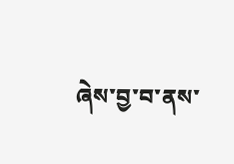ཞེས་བྱ་བ་ནས་